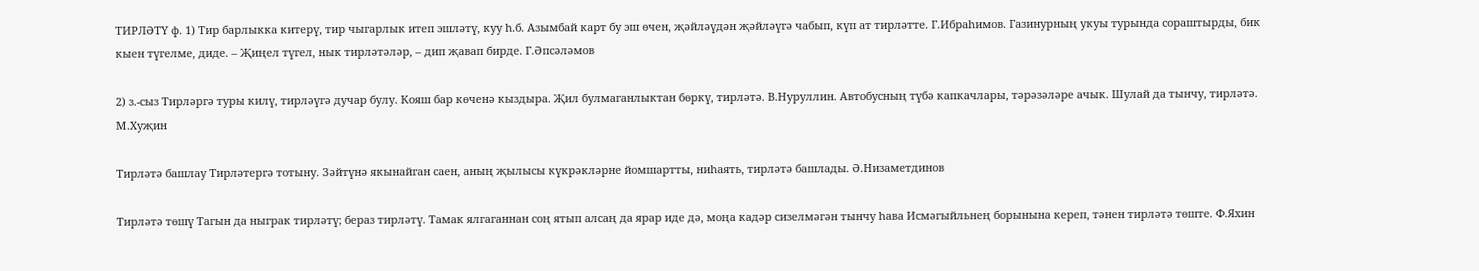ТИРЛӘТҮ ф. 1) Тир барлыкка китерү, тир чыгарлык итеп эшләтү, куу һ.б. Азымбай карт бу эш өчен, җәйләүдән җәйләүгә чабып, күп ат тирләтте. Г.Ибраһимов. Газинурның укуы турында сораштырды, бик кыен түгелме, диде. – Җиңел түгел, нык тирләтәләр, – дип җавап бирде. Г.Әпсәләмов

2) з.-сыз Тирләргә туры килү, тирләүгә дучар булу. Кояш бар көченә кыздыра. Җил булмаганлыктан бөркү, тирләтә. В.Нуруллин. Автобусның түбә капкачлары, тәрәзәләре ачык. Шулай да тынчу, тирләтә. М.Хуҗин

Тирләтә башлау Тирләтергә тотыну. Зәйтүнә якынайган саен, аның җылысы күкрәкләрне йомшартты, ниһаять, тирләтә башлады. Ә.Низаметдинов

Тирләтә төшү Тагын да ныграк тирләтү; бераз тирләтү. Тамак ялгаганнан соң ятып алсаң да ярар иде дә, моңа кадәр сизелмәгән тынчу һава Исмәгыйльнең борынына кереп, тәнен тирләтә төште. Ф.Яхин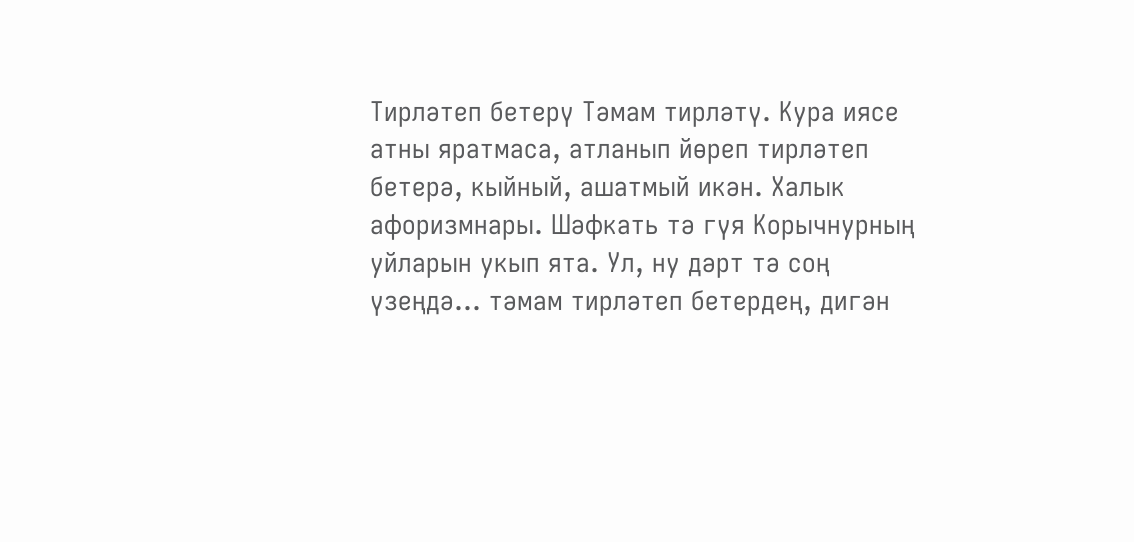Тирләтеп бетерү Тәмам тирләтү. Кура иясе атны яратмаса, атланып йөреп тирләтеп бетерә, кыйный, ашатмый икән. Халык афоризмнары. Шәфкать тә гүя Корычнурның уйларын укып ята. Ул, ну дәрт тә соң үзеңдә... тәмам тирләтеп бетердең, дигән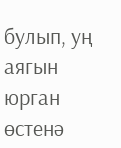булып, уң аягын юрган өстенә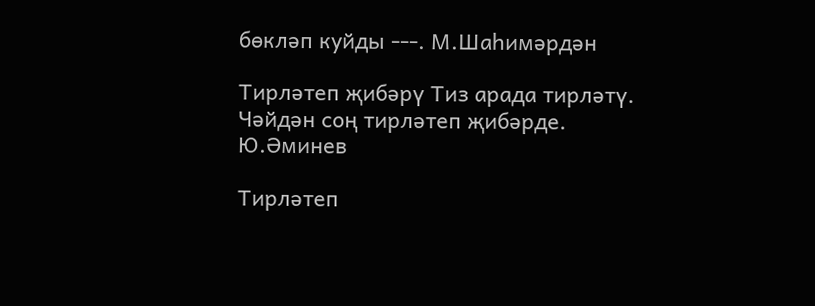бөкләп куйды ---. М.Шаһимәрдән

Тирләтеп җибәрү Тиз арада тирләтү. Чәйдән соң тирләтеп җибәрде. Ю.Әминев

Тирләтеп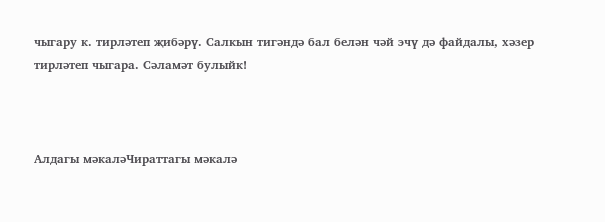чыгару к. тирләтеп җибәрү. Салкын тигәндә бал белән чәй эчү дә файдалы, хәзер тирләтеп чыгара. Сәламәт булыйк!



Алдагы мәкаләЧираттагы мәкалә